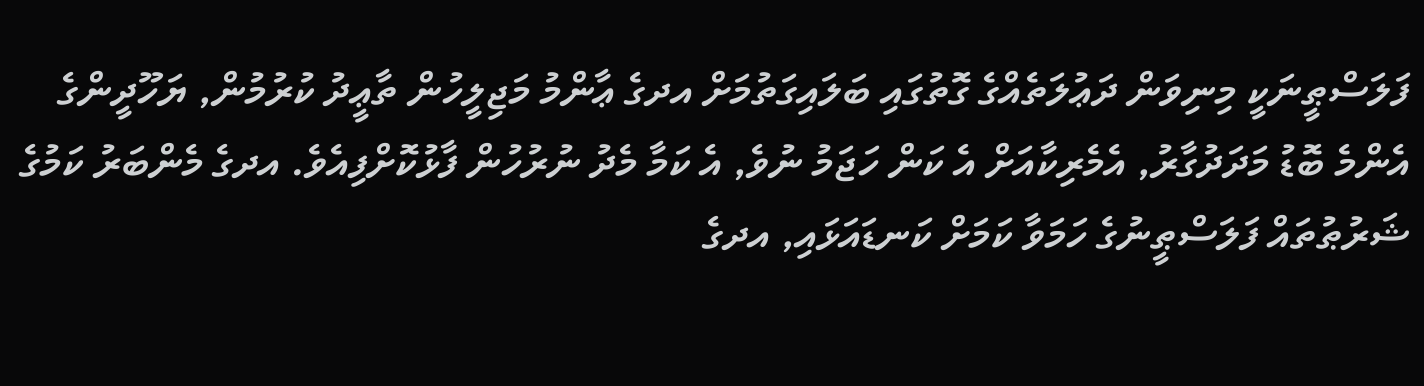ފަލަސްޠީނަކީ މިނިވަން ދަޢުލަތެއްގެ ގޮތުގައި ބަލައިގަތުމަށް އދގެ ޢާންމު މަޖިލީހުން ތާޢީދު ކުރުމުން, ޔަހޫދީންގެ އެންމެ ބޮޑު މަދަދުގާރު, އެމެރިކާއަށް އެ ކަން ހަޖަމު ނުވެ, އެ ކަމާ މެދު ނުރުހުން ފާޅުކޮށްފިއެވެ. އދގެ މެންބަރު ކަމުގެ ޝަރުޠުތައް ފަލަސްޠީނުގެ ހަމަވާ ކަމަށް ކަނޑައަޅައި, އދގެ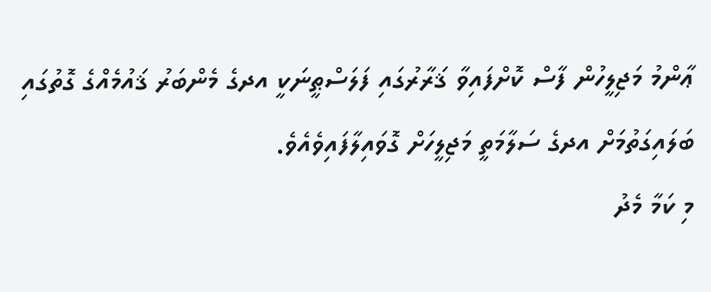ޢާންމު މަޖިލީހުން ފާސް ކޮށްފައިވާ ޤަރާރުގައި ފަލަސްޠީނަކީ އދގެ މެންބަރު ޤައުމެއްގެ ގޮތުގައި ބަލައިގަތުމަށް އދގެ ސަލާމަތީ މަޖިލީހަށް ގޮވައިލާފައިވެއެވެ.
މި ކަމާ މެދު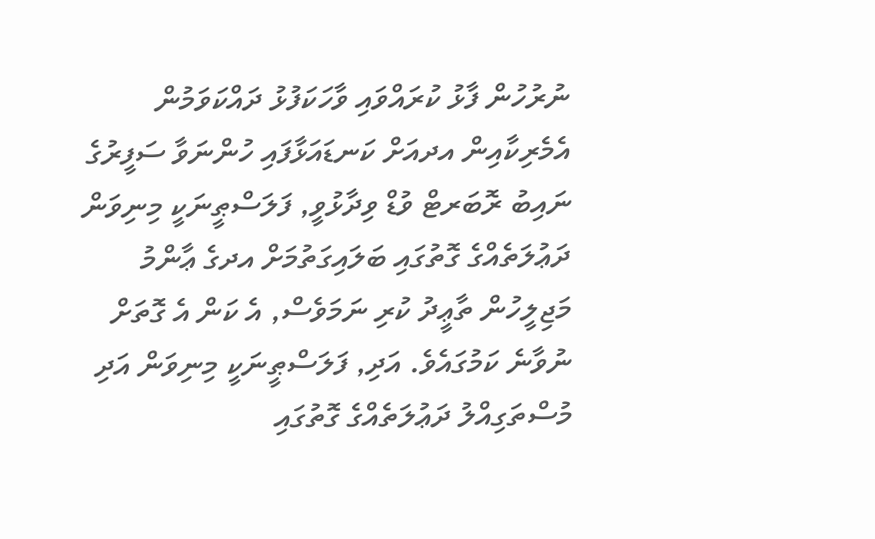ނުރުހުން ފާޅު ކުރައްވައި ވާހަކަފުޅު ދައްކަވަމުން އެމެރިކާއިން އދއަށް ކަނޑައަޅާފައި ހުންނަވާ ސަފީރުގެ ނައިބު ރޮބަރޓް ވުޑް ވިދާޅުވީ, ފަލަސްޠީނަކީ މިނިވަން ދަޢުލަތެއްގެ ގޮތުގައި ބަލައިގަތުމަށް އދގެ ޢާންމު މަޖިލީހުން ތާޢީދު ކުރި ނަމަވެސް, އެ ކަން އެ ގޮތަށް ނުވާނެ ކަމުގައެވެ. އަދި, ފަލަސްޠީނަކީ މިނިވަން އަދި މުސްތަގިއްލު ދަޢުލަތެއްގެ ގޮތުގައި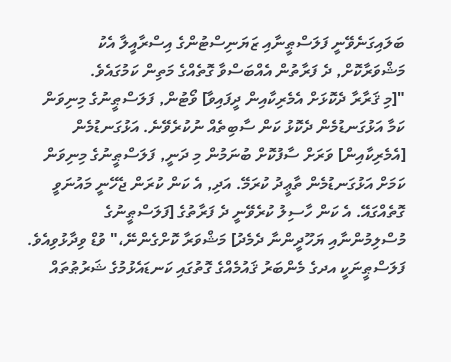ބަލައިގަނެވޭނީ ފަލަސްޠީނާއި ޒަޔަނިސްޓުންގެ އިސްރާއީލާ އެކު މަޝްވަރާކޮށް, ދެ ފަރާތުން އެއްބަސްވާ ގޮތެއްގެ މަތިން ކަމުގައެވެ.
"[މި ޤަރާރާ ދެކޮޅަށް އެމެރިކާއިން ދީފައިވާ] ވޯޓުން, ފަލަސްޠީނުގެ މިނިވަން ކަމާ އަޅުގަނޑުމެން ދެކޮޅު ކަން ސާބިތެއް ނުކުރެވޭނެ. އަޅުގަނޑުމެން [އެމެރިކާއިން] ވަރަށް ސާފުކޮށް ބުނަމުން މި ދަނީ, ފަލަސްޠީނުގެ މިނިވަން ކަމަށް އަޅުގަނޑުމެން ތާޢީދު ކުރަމޭ. އަދި, އެ ކަން ކުރަން ޖެހޭނީ މައުނަވީ ގޮތެއްގައޭ. އެ ކަން ހާސިލު ކުރެވޭނީ ދެ ފަރާތުގެ [ފަލަސްޠީނުގެ މުސްލިމުންނާއި ޔަހޫދީންނާ ދެމެދު] މަޝްވަރާ ކޮށްގެންނޭ،" ވުޑް ވިދާޅުވިއެވެ.
ފަލަސްޠީނަކީ އދގެ މެންބަރު ޤައުމެއްގެ ގޮތުގައި ކަނޑައެޅުމުގެ ޝަރުޠުތައް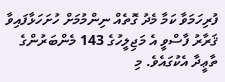ފުރިހަމަވާ ކަމާ މެދު ގޮތެއް ނިންމުމަށް ހުށަހަޅާފައިވާ ޤަރާރު ފާސްވީ އެ މަޖިލީހުގެ 143 މެންބަރުންގެ ތާޢީދާ އެކުގައެވެ. މި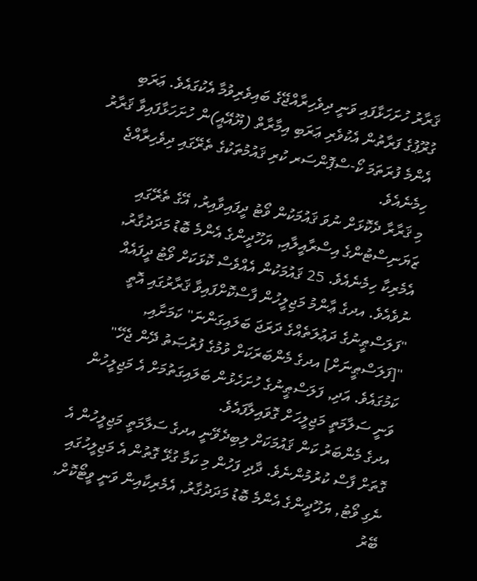ޤަރާރު ހުށަހަޅާފައި ވަނީ ދިވެހިރާއްޖޭގެ ބައިވެރިވުމާ އެކުގައެވެ. ޢަރަބި ގުރޫޕުގެ ފަރާތުން އެކުވެރި ޢަރަބި އިމާރާތް (ޔޫއޭއީ)ން ހުށަހަޅާފައިވާ ޤަރާރު އެންމެ ފުރަތަމަ ކޯ-ސްޕޮންސަރ ކުރި ޤައުމުތަކުގެ ތެރޭގައި ދިވެހިރާއްޖެ ހިމެނެއެވެ.
މި ޤަރާރާ ދެކޮޅަށް ނުވަ ޤައުމަކުން ވޯޓު ދީފައިވާއިރު, އޭގެ ތެރޭގައި ޒަޔަނިސްޓުންގެ އިސްރާއީލާއި, ޔަހޫދީންގެ އެންމެ ބޮޑު މަދަދުގާރު, އެމެރިކާ ހިމެނެއެވެ. 25 ޤައުމަކުން އެއްވެސް ކޮޅަކަށް ވޯޓު ދީފައެއް ނުވެއެވެ. އދގެ ޢާންމު މަޖިލީހުން ފާސްކޮށްފައިވާ ޤަރާރުގައި އޮތީ "ފަލަސްޠީނުގެ ދަޢުލަތެއްގެ ދަރަޖަ ބަލައިގަންނަ" ކަމަށާއި, "[ފަލަސްޠީނަށް] އދގެ މެންބަރަކަށް ވުމުގެ ފުރުޞަތު ދޭން ޖެހޭ" ކަމުގައެވެ. އަދި, ފަލަސްޠީނުގެ ހުށަހެޅުން ބަލައިގަތުމަށް އެ މަޖިލީހުން ވަނީ ސަލާމަތީ މަޖިލީހަށް ގޮވައިލާފައެވެ.
އދގެ މެންބަރު ކަން ޤައުމަކަށް ލިބިދެވޭނީ އދގެ ސަލާމަތީ މަޖިލީހުން އެ ގޮތަށް ފާސް ކުރުމުންނެވެ. ދާދި ފަހުން މި ކަމާ ގުޅޭ ގޮތުން އެ މަޖިލީހުގައި ނެގި ވޯޓު, ޔަހޫދީންގެ އެންމެ ބޮޑު މަދަދުގާރު, އެމެރިކާއިން ވަނީ ވީޓޯކޮށް, ބޭރު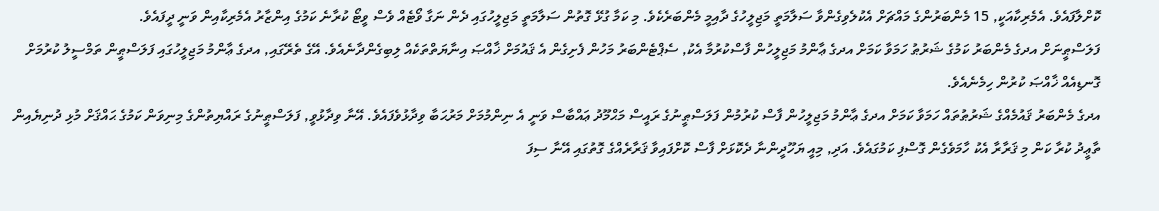ކޮށްލާފައެވެ. އެމެރިކާއަކީ, 15 މެންބަރުންގެ މައްޗަށް އެކުލެވިގެންވާ ސަލާމަތީ މަޖިލީހުގެ ދާއިމީ މެންބަރެކެވެ. މި ކަމާ ގުޅޭ ގޮތުން ސަލާމަތީ މަޖިލީހުގައި ދެން ނަގާ ވޯޓެއް ވެސް ވީޓޯ ކުރާނެ ކަމުގެ އިންޒާރު އެމެރިކާއިން ވަނީ ދީފައެވެ.
ފަލަސްޠީނަށް އދގެ މެންބަރު ކަމުގެ ޝަރުޠު ހަމަވާ ކަމަށް އދގެ ޢާންމު މަޖިލީހުން ފާސްކުރުމާ އެކު, ސެޕްޓެންބަރު މަހުން ފެށިގެން އެ ޤައުމަށް ޚާއްޞަ އިނާޔަތްތަކެއް ލިބިގެންދާނެއެވެ. އޭގެ ތެރޭގައި, އދގެ ޢާންމު މަޖިލީހުގައި ފަލަސްޠީން ތަމްސީލު ކުރުމަށް ގޮނޑިއެއް ޚާއްޞަ ކުރުން ހިމެނެއެވެ.
އދގެ މެންބަރު ޤައުމެއްގެ ޝަރުޠުތައް ހަމަވާ ކަމަށް އދގެ ޢާންމު މަޖިލީހުން ފާސް ކުރުމުން ފަލަސްޠީނުގެ ރައީސް މަޙްމޫދު ޢައްބާސް ވަނީ އެ ނިންމުމަށް މަރުޙަބާ ވިދާޅުވެފައެވެ. އޭނާ ވިދާޅުވީ, ފަލަސްޠީނުގެ ރައްޔިތުންގެ މިނިވަން ކަމުގެ ޙައްޤަށް މުޅި ދުނިޔެއިން ތާޢީދު ކުރާ ކަން މި ޤަރާރާ އެކު ހާމަވެގެން ގޮސްފި ކަމުގައެވެ. އަދި, މިއީ ޔަހޫދީންނާ ދެކޮޅަށް ފާސް ކޮށްފައިވާ ޤަރާރެއްގެ ގޮތުގައި އޭނާ ސިފަ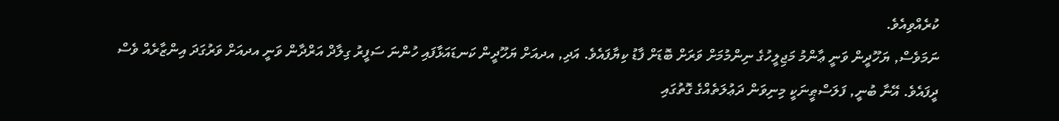ކުރެއްވިއެވެ.
ނަމަވެސް, ޔަހޫދީން ވަނީ ޢާންމު މަޖިލީހުގެ ނިންމުމަށް ވަރަށް ބޮޑަށް ފާޑު ކިޔާފައެވެ. އަދި, އދއަށް ޔަހޫދީން ކަނޑައަޅާފައި ހުންނަ ސަފީރު ގިލާދް އަރްދާން ވަނީ އދއަށް ވަރުގަދަ އިންޒާރެއް ވެސް ދީފައެވެ. އޭނާ ބުނީ, ފަލަސްޠީނަކީ މިނިވަން ދަޢުލަތެއްގެ ގޮތުގައި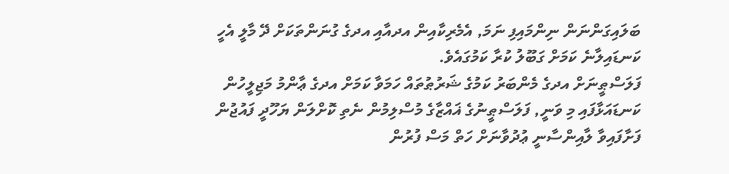ބަލައިގަންނަން ނިންމައިފި ނަމަ, އެމެރިކާއިން އދއާއި އދގެ ގުނަންތަކަށް ދޭ މާލީ އެހީ ކަނޑައިލާނެ ކަމަށް ގަބޫލު ކުރާ ކަމުގައެވެ.
ފަލަސްޠީނަށް އދގެ މެންބަރު ކަމުގެ ޝަރުޠުތައް ހަމަވާ ކަމަށް އދގެ ޢާންމު މަޖިލީހުން ކަނޑައަޅާފައި މި ވަނީ, ފަލަސްޠީނުގެ ޣައްޒާގެ މުސްލިމުން ނެތި ކޮށްލަން ޔަހޫދީ ފައުޖުން ފަށާފައިވާ ލާއިންސާނީ ޢުދުވާނަށް ހަތް މަސް ފުރުން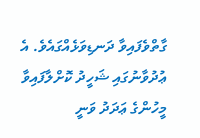ގާތްވެފައިވާ ދަނޑިވަޅެއްގައެވެ. އެ ޢުދުވާނުގައި ޝަހީދު ކޮށްލާފައިވާ މީހުންގެ ޢަދަދު ވަނީ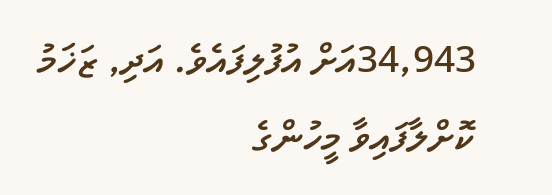34,943އަށް އުފުލިފައެވެ. އަދި, ޒަޚަމު ކޮށްލާފައިވާ މީހުންގެ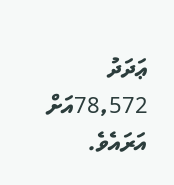ޢަދަދު 78,572އަށް އަރައެވެ.